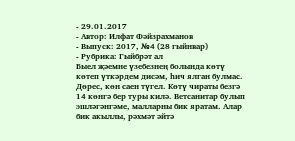- 29.01.2017
- Автор: Илфат Фәйзрахманов
- Выпуск: 2017, №4 (28 гыйнвар)
- Рубрика: Гыйбрәт ал
Быел җәемне үзебезнең болында көтү көтеп үткәрдем дисәм, һич ялган булмас. Дөрес, көн саен түгел. Көтү чираты безгә 14 көнгә бер туры килә. Ветсанитар булып эшләгәнгәме, малларны бик яратам. Алар бик акыллы, рәхмәт әйтә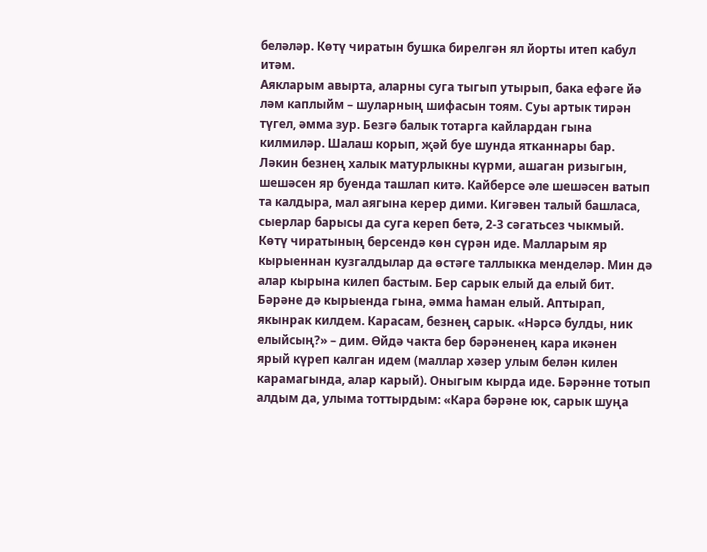беләләр. Көтү чиратын бушка бирелгән ял йорты итеп кабул итәм.
Аякларым авырта, аларны суга тыгып утырып, бака ефәге йә ләм каплыйм – шуларның шифасын тоям. Суы артык тирән түгел, әмма зур. Безгә балык тотарга кайлардан гына килмиләр. Шалаш корып, җәй буе шунда ятканнары бар. Ләкин безнең халык матурлыкны күрми, ашаган ризыгын, шешәсен яр буенда ташлап китә. Кайберсе әле шешәсен ватып та калдыра, мал аягына керер дими. Кигәвен талый башласа, сыерлар барысы да суга кереп бетә, 2-3 сәгатьсез чыкмый.
Көтү чиратының берсендә көн сүрән иде. Малларым яр кырыеннан кузгалдылар да өстәге таллыкка менделәр. Мин дә алар кырына килеп бастым. Бер сарык елый да елый бит. Бәрәне дә кырыенда гына, әмма һаман елый. Аптырап, якынрак килдем. Карасам, безнең сарык. «Нәрсә булды, ник елыйсың?» – дим. Өйдә чакта бер бәрәненең кара икәнен ярый күреп калган идем (маллар хәзер улым белән килен карамагында, алар карый). Оныгым кырда иде. Бәрәнне тотып алдым да, улыма тоттырдым: «Кара бәрәне юк, сарык шуңа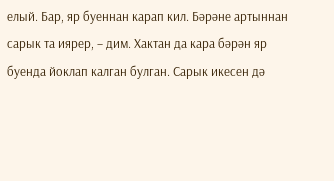елый. Бар, яр буеннан карап кил. Бәрәне артыннан сарык та иярер, – дим. Хактан да кара бәрән яр буенда йоклап калган булган. Сарык икесен дә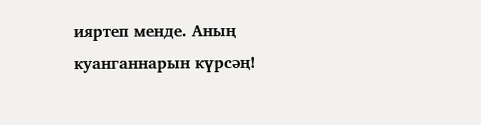ияртеп менде. Аның куанганнарын күрсәң!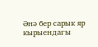Әнә бер сарык яр кырыендагы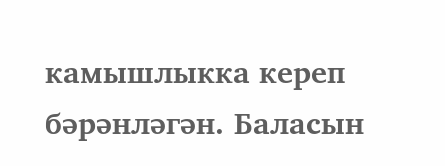камышлыкка кереп бәрәнләгән. Баласын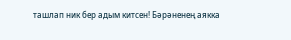ташлап ник бер адым китсен! Бәрәненең аякка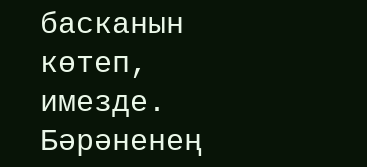басканын көтеп, имезде. Бәрәненең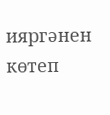ияргәнен көтеп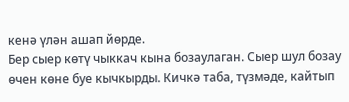кенә үлән ашап йөрде.
Бер сыер көтү чыккач кына бозаулаган. Сыер шул бозау өчен көне буе кычкырды. Кичкә таба, түзмәде, кайтып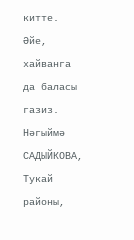китте. Әйе, хайванга да баласы газиз.
Нәгыймә САДЫЙКОВА,
Тукай районы,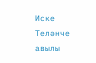Иске Теләнче авылы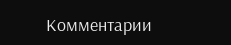Комментарии